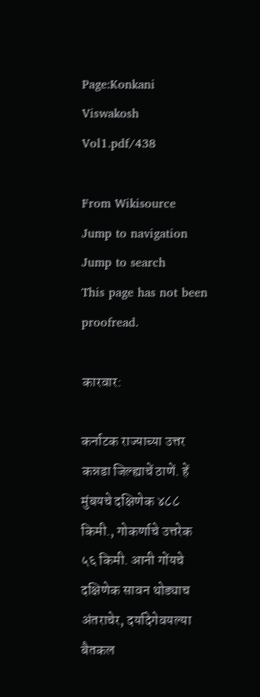Page:Konkani Viswakosh Vol1.pdf/438

From Wikisource
Jump to navigation Jump to search
This page has not been proofread.

कारवार:

कर्नाटक राज्याच्या उत्तर कन्नडा जिल्ह्याचें ठाणें. हें मुंबयचे दक्षिणेक ४८८ किमी., गोकर्णाचे उत्तरेक ५६ किमी. आनी गोंयचे दक्षिणेक सावन थोड्याच अंतराचेर, दर्यादेगेवयल्या बैतकल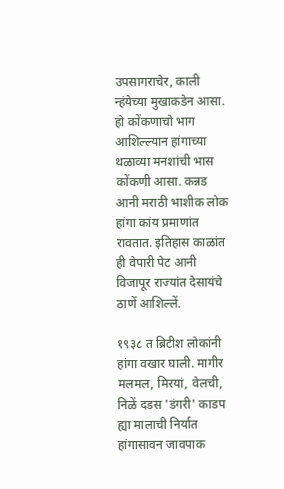उपसागराचेर, काली न्हंयेच्या मुखाकडेन आसा. हो कोंकणाचो भाग आशिल्ल्यान हांगाच्या थळाव्या मनशांची भास कोंकणी आसा. कन्नड आनी मराठी भाशीक लोक हांगा कांय प्रमाणांत रावतात. इतिहास काळांत ही वेपारी पेट आनी विजापूर राज्यांत देसायंचे ठाणें आशिल्लें.

१९३८ त ब्रिटीश लोकांनी हांगा वखार घाली. मागीर मलमल, मिरयां, वेलची, निळें दडस 'डंगरी' काडप ह्या मालाची निर्यात हांगासावन जावपाक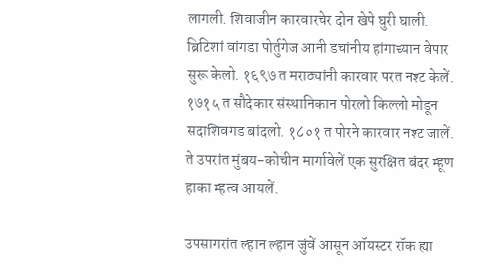लागली. शिवाजीन कारवारचेर दोन खेपे घुरी घाली. ब्रिटिशां वांगडा पोर्तुगेज आनी डचांनीय हांगाच्यान वेपार सुरू केलो. १६९७ त मराठ्यांनी कारवार परत नश्ट केलें. १७१५ त सौदेकार संस्थानिकान पोरलो किल्लो मोडून सदाशिवगड बांदलो. १८०१ त पोरने कारवार नश्ट जालें. ते उपरांत मुंबय-कोचीन मार्गावेलें एक सुरक्षित बंदर म्हूण हाका म्हत्व आयलें.

उपसागरांत ल्हान ल्हान जुंवें आसून ऑयस्टर रॉक ह्या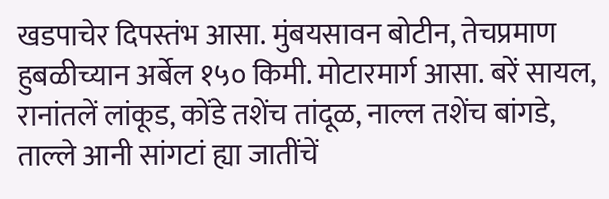खडपाचेर दिपस्तंभ आसा. मुंबयसावन बोटीन, तेचप्रमाण हुबळीच्यान अर्बेल १५० किमी. मोटारमार्ग आसा. बरें सायल, रानांतलें लांकूड, कोंडे तशेंच तांदूळ, नाल्ल तशेंच बांगडे, ताल्ले आनी सांगटां ह्या जातींचें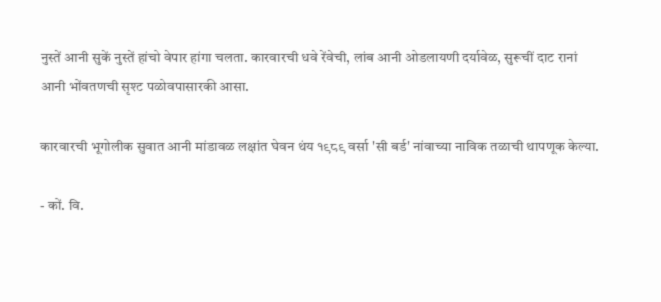नुस्तें आनी सुकें नुस्तें हांचो वेपार हांगा चलता. कारवारची धवे रेंवेची, लांब आनी ओडलायणी दर्यावेळ, सुरूचीं दाट रानां आनी भोंवतणची सृश्ट पळोवपासारकी आसा.

कारवारची भूगोलीक सुवात आनी मांडावळ लक्षांत घेवन थंय १९८९ वर्सा 'सी बर्ड' नांवाच्या नाविक तळाची थापणूक केल्या.

- कों. वि.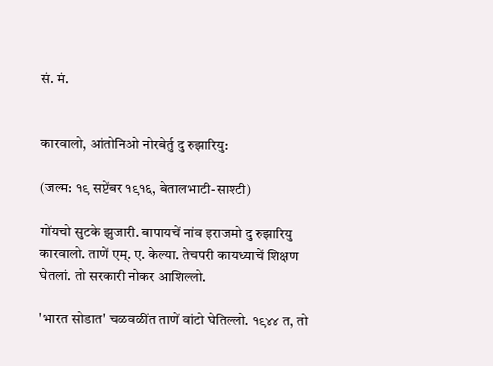सं. मं.


कारवालो, आंतोनिओ नोरबेर्तु दु रुझारियु:

(जल्म: १९ सप्टेंबर १९१६, बेतालभाटी-साश्टी)

गोंयचो सुटके झुजारी. बापायचें नांव इराजमो दु रुझारियु कारवालो. ताणें एम्. ए. केल्या. तेचपरी कायध्याचें शिक्षण घेतलां. तो सरकारी नोकर आशिल्लो.

'भारत सोडात' चळवळींत ताणें वांटो घेतिल्लो. १९४४ त, तो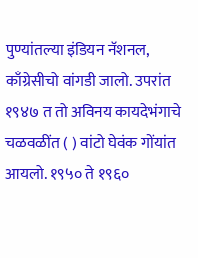पुण्यांतल्या इंडियन नॅशनल, काँग्रेसीचो वांगडी जालो. उपरांत १९४७ त तो अविनय कायदेभंगाचे चळवळींत ( ) वांटो घेवंक गोंयांत आयलो. १९५० ते १९६०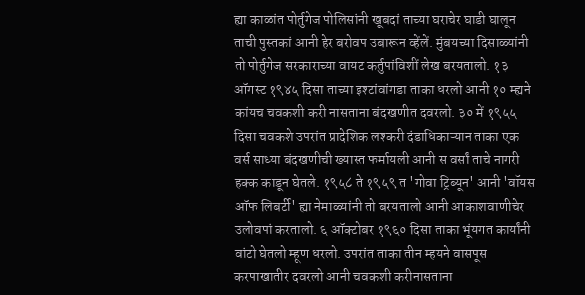ह्या काळांत पोर्तुगेज पोलिसांनी खूबदां ताच्या घराचेर घाडी घालून ताची पुस्तकां आनी हेर बरोवप उबारून व्हेंलें. मुंबयच्या दिसाळ्यांनी तो पोर्तुगेज सरकाराच्या वायट कर्तुपांविशीं लेख बरयतालो. १३ ऑगस्ट १९४५ दिसा ताच्या इश्टांवांगडा ताका धरलो आनी १० म्ह्यने कांयच चवकशी करी नासताना बंदखणीत दवरलो. ३० में १९५५ दिसा चवकशे उपरांत प्रादेशिक लश्करी दंडाधिकाऱ्यान ताका एक वर्स साध्या बंदखणीची ख्यास्त फर्मायली आनी स वर्सां ताचे नागरी हक्क काडून घेतले. १९५८ ते १९५९ त 'गोवा ट्रिब्यून' आनी 'वॉयस ऑफ लिबर्टी' ह्या नेमाळ्यांनी तो बरयतालो आनी आकाशवाणीचेर उलोवपां करतालो. ६ ऑक्टोबर १९६० दिसा ताका भूंयगत कार्यांनी वांटो घेतलो म्हूण धरलो. उपरांत ताका तीन म्हयने वासपूस करपाखातीर दवरलो आनी चवकशी करीनासताना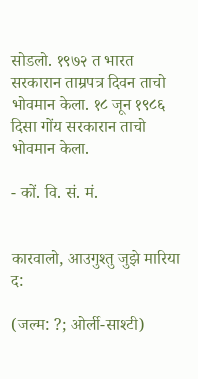सोडलो. १९७२ त भारत सरकारान ताम्रपत्र दिवन ताचो भोवमान केला. १८ जून १९८६ दिसा गोंय सरकारान ताचो भोवमान केला.

- कों. वि. सं. मं.


कारवालो, आउगुश्तु जुझे मारिया द:

(जल्म: ?; ओर्ली-साश्टी)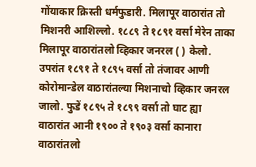गोंयाकार क्रिस्ती धर्मफुडारी. मिलापूर वाठारांत तो मिशनरी आशिल्लो. १८८९ ते १८९१ वर्सा मेरेन ताका मिलापूर वाठारांतलो व्हिकार जनरल ( ) केलो. उपरांत १८९१ ते १८९५ वर्सा तो तंजावर आणी कोरोमान्डेल वाठारांतल्या मिशनाचो व्हिकार जनरल जालो. फुडें १८९५ ते १८९९ वर्सा तो घाट ह्या वाठारांत आनी १९०० ते १९०३ वर्सा कानारा वाठारांतलो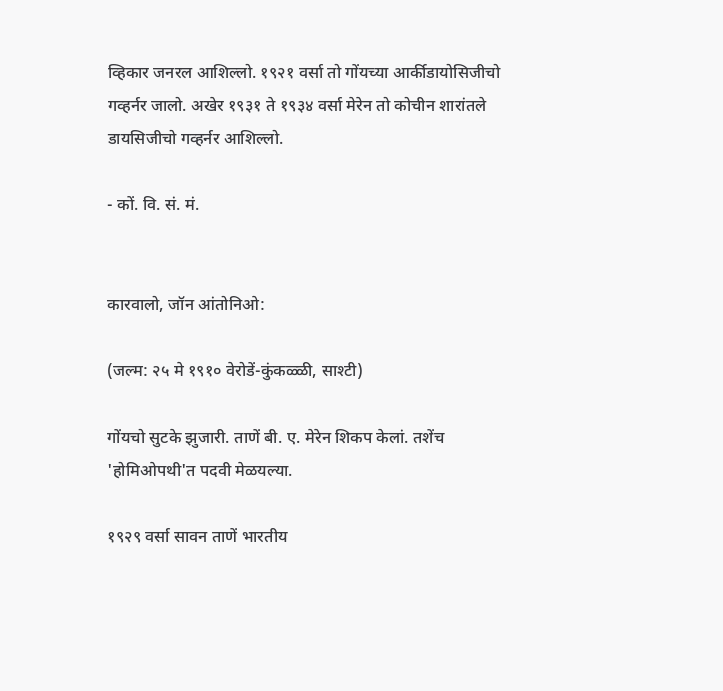व्हिकार जनरल आशिल्लो. १९२१ वर्सा तो गोंयच्या आर्कीडायोसिजीचो गव्हर्नर जालो. अखेर १९३१ ते १९३४ वर्सा मेरेन तो कोचीन शारांतले डायसिजीचो गव्हर्नर आशिल्लो.

- कों. वि. सं. मं.


कारवालो, जॉन आंतोनिओ:

(जल्म: २५ मे १९१० वेरोडें-कुंकळ्ळी, साश्टी)

गोंयचो सुटके झुजारी. ताणें बी. ए. मेरेन शिकप केलां. तशेंच 'होमिओपथी'त पदवी मेळयल्या.

१९२९ वर्सा सावन ताणें भारतीय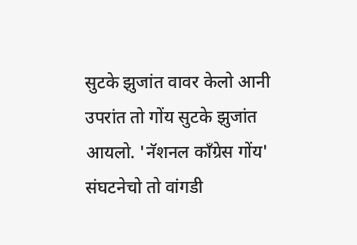सुटके झुजांत वावर केलो आनी उपरांत तो गोंय सुटके झुजांत आयलो. 'नॅशनल काँग्रेस गोंय' संघटनेचो तो वांगडी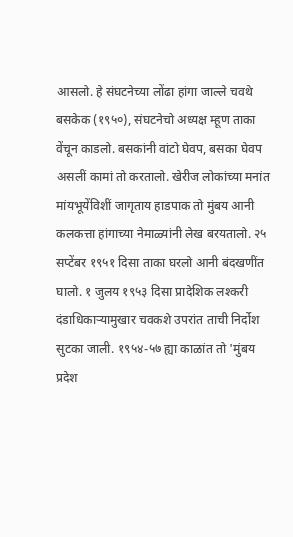आसलो. हे संघटनेच्या लोंढा हांगा जाल्ले चवथे बसकेक (१९५०), संघटनेचो अध्यक्ष म्हूण ताका वेंचून काडलो. बसकांनी वांटो घेवप, बसका घेवप असलीं कामां तो करतालो. खेरीज लोकांच्या मनांत मांयभूयेंविशीं जागृताय हाडपाक तो मुंबय आनी कलकत्ता हांगाच्या नेमाळ्यांनी लेख बरयतालो. २५ सप्टेंबर १९५१ दिसा ताका घरलो आनी बंदखणींत घालो. १ जुलय १९५३ दिसा प्रादेशिक लश्करी दंडाधिकाऱ्यामुखार चवकशे उपरांत ताची निर्दोश सुटका जाली. १९५४-५७ ह्या काळांत तो 'मुंबय प्रदेश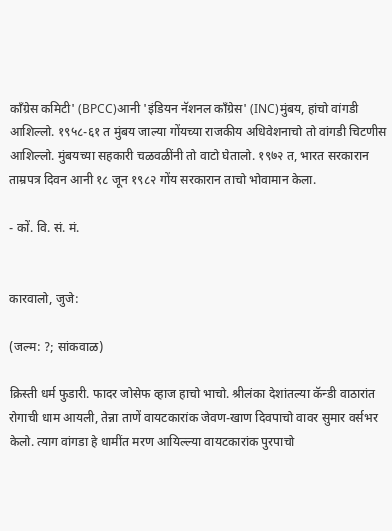काँग्रेस कमिटी' (BPCC)आनी 'इंडियन नॅशनल काँग्रेस' (INC)मुंबय, हांचो वांगडी आशिल्लो. १९५८-६१ त मुंबय जाल्या गोंयच्या राजकीय अधिवेशनाचो तो वांगडी चिटणीस आशिल्लो. मुंबयच्या सहकारी चळवळींनी तो वाटो घेतालो. १९७२ त, भारत सरकारान ताम्रपत्र दिवन आनी १८ जून १९८२ गोंय सरकारान ताचो भोवामान केला.

- कों. वि. सं. मं.


कारवालो, जुजे:

(जल्म: ?; सांकवाळ)

क्रिस्ती धर्म फुडारी. फादर जोसेफ व्हाज हाचो भाचो. श्रीलंका देशांतल्या कॅन्डी वाठारांत रोगाची धाम आयली, तेन्ना ताणें वायटकारांक जेवण-खाण दिवपाचो वावर सुमार वर्सभर केलो. त्याग वांगडा हे धामींत मरण आयिल्ल्या वायटकारांक पुरपाचो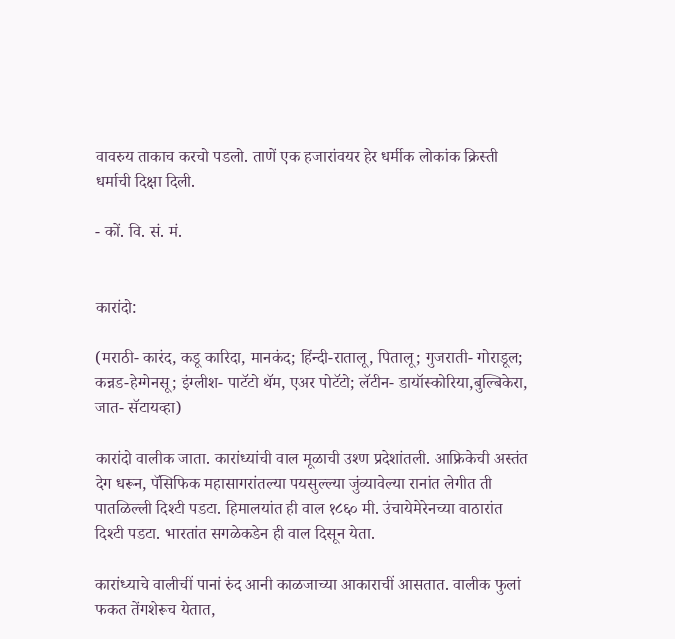वावरुय ताकाच करचो पडलो. ताणें एक हजारांवयर हेर धर्मीक लोकांक क्रिस्ती धर्माची दिक्षा दिली.

- कों. वि. सं. मं.


कारांदो:

(मराठी- कारंद, कडू कारिदा, मानकंद; हिंन्दी-रातालू, पितालू; गुजराती- गोराडूल; कन्नड-हेग्गेनसू; इंग्लीश- पाटॅटो थॅम, एअर पोटॅटो; लॅटीन- डायॉस्कोरिया,बुल्बिकेरा, जात- सॅटायव्हा)

कारांदो वालीक जाता. कारांध्यांची वाल मूळाची उश्ण प्रदेशांतली. आफ्रिकेची अस्तंत देग धरून, पॅसिफिक महासागरांतल्या पयसुल्ल्या जुंव्यावेल्या रानांत लेगीत ती पातळिल्ली दिश्टी पडटा. हिमालयांत ही वाल १८६० मी. उंचायेमेरेनच्या वाठारांत दिश्टी पडटा. भारतांत सगळेकडेन ही वाल दिसून येता.

कारांध्याचे वालीचीं पानां रुंद आनी काळजाच्या आकाराचीं आसतात. वालीक फुलां फकत तेंगशेरूच येतात,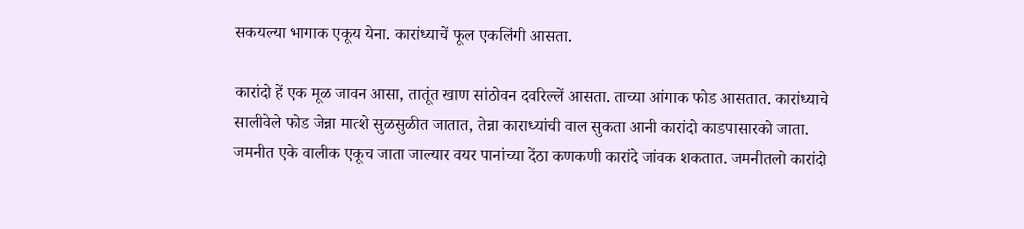सकयल्या भागाक एकूय येना. कारांध्याचें फूल एकलिंगी आसता.

कारांदो हें एक मूळ जावन आसा, तातूंत खाण सांठोवन दवरिल्लें आसता. ताच्या आंगाक फोड आसतात. कारांध्याचे सालीवेले फोड जेन्ना मात्शे सुळसुळीत जातात, तेन्ना काराध्यांची वाल सुकता आनी कारांदो काडपासारको जाता. जमनीत एके वालीक एकूच जाता जाल्यार वयर पानांच्या देंठा कणकणी कारांदे जांवक शकतात. जमनीतलो कारांदो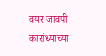वयर जावपी कारांध्याच्या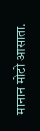मानान मोटो आसाता.